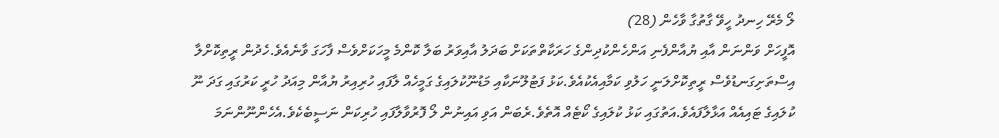ލޯ މެރޭ ހިނދު ހީވޭ ގާތުގާ ވާހެން (28)
އޮފީހަށް ވަންނަން އާއި ޔުއާންފެނި އަންހެންކުދިންގެ ހަރަކާތްތަކަށް ބަދަލު އާއިވަރު ބަލާ ކޮންމެ މީހަކަށްވެސް ފާހަގަ ވާނެއެވެ.ހެދުން ރީތިކޮށްލާ އިސްތަށިގަނޑުވެސް ރީތިކޮށްލަނީ ހަލުވި ކަމާއިއެކުއެވެ.ކަޅު ފަޓުލޫނަކާއި މަޑުނޫކުލައިގެ ގަމީހެއް ލާފައި ހުރިއިރު ޔުއާން މިއަދު ހުރީ ކަރުގައި ގަދަ ނޫ ކުލައިގެ ޓައިއެއް އަޅާލާފައެވެ.އަތުގައި ކަޅު ކުލައިގެ ކޯޓެއް އޮތެވެ.ރެބަން އަވި އައިނުން ލޯ ފޮރުވާލާފައި ހުރިކަން ނަސީބެކެވެ.އެހެންނޫންނަމަ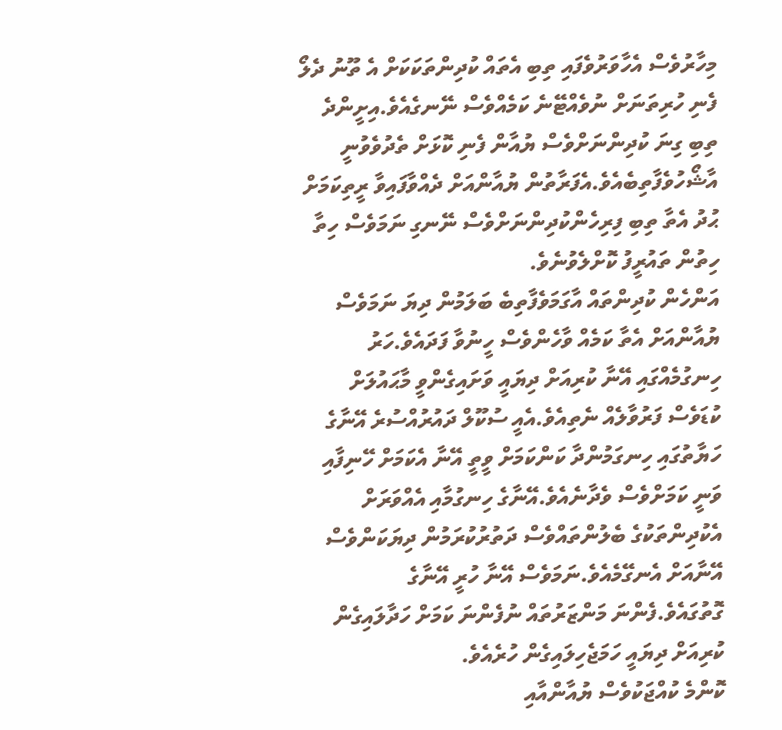މިހާރުވެސް އެހާވަރުވެފައި ތިބި އެތައް ކުދިންތަކަކަށް އެ ތޫނު ދެލޯ ފެނި ހުރިތަނަށް ނުވެއްޓޭނެ ކަމެއްވެސް ނޭނގެއެވެ.އިށީންދެ ތިބި ގިނަ ކުދިންނަށްވެސް ޔުއާން ފެނި ކޮޅަށް ތެދުވެވުނީ އާޝޯހުވެފާތިބެއެވެ.އެފަރާތުން ޔުއާންއަށް ދެއްވާފައިވާ ރީތިކަމަށް ޙުދު އެތާ ތިބި ފިރިހެންކުދިންނަށްވެސް ނޭނގި ނަމަވެސް ހިތާ ހިތުން ތައުރީފު ކޮށްލެވުނެވެ.
އަންހެން ކުދިންތައް އާގަމަވެފާތިބެ ބަލަމުން ދިޔަ ނަމަވެސް ޔުއާންއަށް އެތާ ކަމެއް ވާހެންވެސް ހީނުވާ ފަދައެވެ.ހަރު ހިނގުމެއްގައި އޭނާ ކުރިއަށް ދިޔައީ ވަށައިގެންވީ މާޙައުލަށް ކުޑަވެސް ފަރުވާލެއް ނެތިއެވެ.އެއީ ސުކޫލް ދައުރުއްސުރެ އޭނާގެ ހަޔާތުގައި ހިނގަމުންދާ ކަންކަމަށް ވީތީ އޭނާ އެކަމަށް ހޭނިފާއި ވަނީ ކަމަށްވެސް ވެދާނެއެވެ.އޭނާގެ ހިނގުމާއި އެއްވަރަށް އެކުދިންތަކުގެ ބެލުންތައްވެސް ދަތުރުކުރަމުން ދިޔަކަންވެސް އޭނާއަށް އެނގޭމެއެވެ.ނަމަވެސް އޭނާ ހުރީ އޭނާގެ ގޮތުގައެވެ.ފެންނަ މަންޒަރުތައް ނުފެންނަ ކަމަށް ހަދާލައިގެން ކުރިއަށް ދިޔައީ ހަމަޖެހިލައިގެން ހުރެއެވެ.
ކޮންމެ ކުއްޖަކުވެސް ޔުއާންއާއި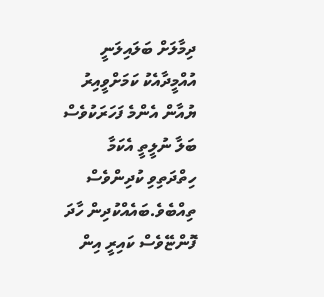ދިމާލަށް ބަލައިލަނީ އުއްމީދާއެކު ކަމަށްވީއިރު ޔުއާން އެންމެ ފަހަރަކުވެސް ބަލާ ނުލީތީ އެކަމާ ހިތްދަތިވި ކުދިންވެސް ތިއްބެވެ.ބައެއްކުދިން ހާދަ ފޮންޏޭވެސް ކައިރީ އިން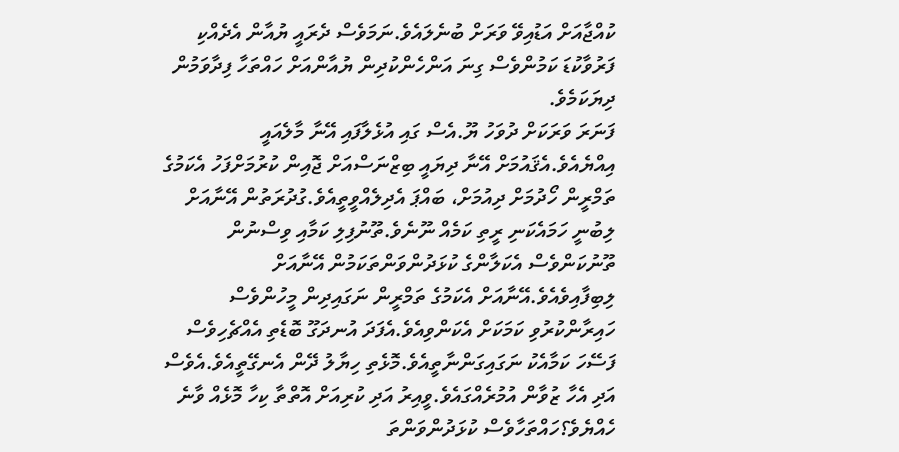ކުއްޖާއަށް އަޑުއިވޭ ވަރަށް ބުނެލައެވެ.ނަމަވެސް ދެރައީ ޔުއާން އެދެއްކި ފަރުވާކުޑަ ކަމުންވެސް ގިނަ އަންހެންކުދިން ޔުއާންއަށް ހައްތަހާ ފިދާވަމުން ދިޔަކަމެވެ.
ފަނަރަ ވަރަކަށް ދުވަހު ޔޫ.އެސް ގައި އުޅެލާފައި އޭނާ މާލެއައީ އިއްޔެއެވެ.އެޤައުމަށް އޭނާ ދިޔައީ ބިޒްނަސްއަށް ޖޮއިން ކުރުމަށްފަހު އެކަމުގެ ތަމްރީން ހޯދުމަށް ދިއުމަށް، ބައްޕަ އެދިލެއްވީތީއެވެ.ގުދުރަތުން އޭނާއަށް ލިބުނީ ހަމައެކަނި ރީތި ކަމެއް ނޫނެވެ.ތޫނުފިލި ކަމާއި ވިސްނުން ތޫނުކަންވެސް އެކަލާންގެ ކުޅަދުންވަންތަކަމުން އޭނާއަށް ލިބިފާއިވެއެވެ.އޭނާއަށް އެކަމުގެ ތަމްރީން ނަގައިދިން މީހުންވެސް ހައިރާންކުރުވި ކަމަކަށް އެކަންވިއެވެ.އެފަދަ އުނދަގޫ ބޮޑެތި އެއްޗެހިވެސް ފަސޭހަ ކަމާއެކު ނަގައިގަންނާތީއެވެ.މޮޅެތި ހިޔާލު ދޭން އެނގޭތީއެވެ.އެވެސް އަދި އެހާ ޒުވާން އުމުރެއްގައެވެ.ވީއިރު އަދި ކުރިއަށް އޮތްތާ ކިހާ މޮޅެއް ވާނެ ހެއްޔެވެ؟ހައްތަހާވެސް ކުޅަދުންވަންތަ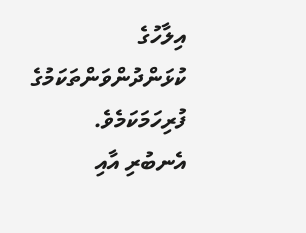އިލާހުގެ ކުޅަންދުންވަންތަކަމުގެ ފުރިހަމަކަމެވެ.
އެނބުރި އާއި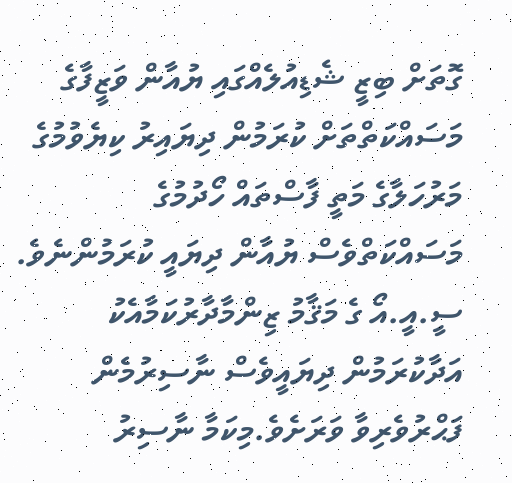ގޮތަށް ބިޒީ ޝެޑިއުލެއްގައި ޔުއާން ވަޒީފާގެ މަސައްކަތްތަށް ކުރަމުން ދިޔައިރު ކިޔެވުމުގެ މަރުހަލާގެ މަތީ ފާސްތައް ހޯދުމުގެ މަސައްކަތްވެސް ޔުއާން ދިޔައީ ކުރަމުންނެވެ. ސީ.އީ.އޯ ގެ މަޤާމު ޒިންމާދާރުކަމާއެކު އަދާކުރަމުން ދިޔައީވެސް ނާސިރުމެން ފަޙްރުވެރިވާ ވަރަށެވެ.މިކަމާ ނާސިރު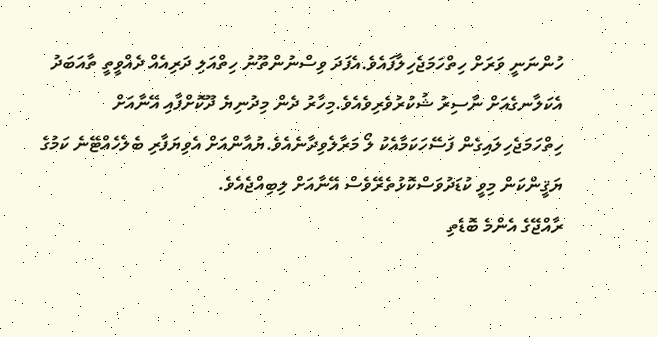ހުންނަނީ ވަރަށް ހިތްހަމަޖެހިލާފައެވެ.އެފަދަ ވިސްނުންތޫނު ހިތްއަލި ދަރިއެއް ދެއްވީތީ ތާއަބަދު އެކަލާނގެއަށް ނާސިރު ޝުކުރުވެރިވެއެވެ.މިހާރު ދެން މިދުނިޔެ ދޫކޮށްފާއި އޭނާއަށް ހިތްހަމަޖެހިލައިގެން ފަސޭހަކަމާއެކު ލޯ މަރާލެވިދާނެއެވެ.ޔުއާންއަށް އެވިޔަފާރި ބެލެހެއްޓޭނެ ކަމުގެ ޔަޤީންކަން މިވީ ކުޑަދުވަސްކޮޅުތެރޭވެސް އޭނާއަށް ލިބިއްޖެއެވެ.
ރާއްޖޭގެ އެންމެ ބޮޑެތި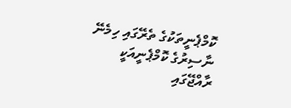ކޮމްޕެނީތަކުގެ ތެރޭގައި ހިމެނޭ ނާސިރުގެ ކޮމްޕެނީއަކީ ރާއްޖޭގައި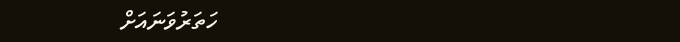ހަތަރުވަނައަށް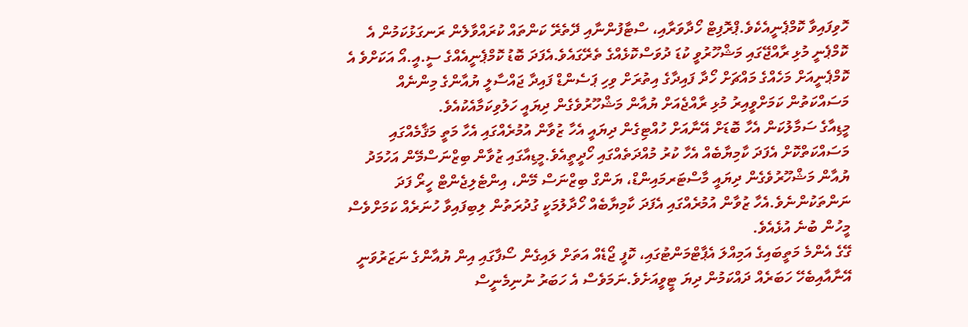ހޮވިފައިވާ ކޮމްޕެނީއެކެވެ.ޕްރޮފިޓް ހޯދާވަރާއި، ސްޓާފުންނާއި ދޭތެރޭ ކަންތައް ކުރައްވާލެން ރަނގަޅުކަމުން އެ ކޮމްޕެނީ މުޅި ރާއްޖޭގައި މަޝްހޫރުވީ ކުޑަ ދުވަސްކޮޅެއްގެ ތެރޭގައެވެ.އެފަދަ ބޮޑު ކޮމްޕެނީއެއްގެ ސީ.އީ.އޯ އަކަށްވެ އެ ކޮމްޕެނީއަށް މަހެއްގެ މައްޗަށް ހޯދާ ފައިދާގެ އިތުރަށް ވިހި ޕަސެންޑް ފައިދާ ޖައްސާލީ ޔުއާންގެ މިންނެއް މަސައްކަތުން ކަމަށްވީއިރު މުޅި ރާއްޖެއަށް ޔުއާން މަޝްހޫރުވެގެން ދިޔައީ ހަލުވިކަމާއެކުއެވެ.
މީޑިއާގެ ސަމާލުކަން އެހާ ބޮޑަށް އޭނާއަށް ހުއްޓިގެން ދިޔައީ އެހާ ޒުވާން އުމުރެއްގައި އެހާ މަތީ މަޤާމެއްގައި މަސައްކަތްކޮށް އެފަދަ ކާމިޔާބެއް އެހާ ކުރު މުއްދަތެއްގައި ހޯދީތީއެވެ.މީޑިއާގައި ޒުވާން ބިޒްނަސްމޭން އަހުމަދު ޔުއާން މަޝްހޫރުވެގެން ދިޔައީ މާސްޓަރމައިންޑް، ޔަންގް ބިޒްނަސް މޭން، އިންޓެލިޖެންޓް ހީރޯ ފަދަ ނަންތަކުންނެވެ.އެހާ ޒުވާން އުމުރެއްގައި އެފަދަ ކާމިޔާބެއް ހޯދާލުމަކީ ގުދުރަތުން ލިބިފައިވާ ހުނަރެއް ކަމަށްވެސް މީހުން ބުނެ އުޅެއެވެ.
ގޭގެ އެންމެ މަތީބައިގެ އަމިއްލަ އެޕާޓްމަންޓުގައި، ކޮފީ ޖޯޑެއް އަތަށް ލައިގެން ސޯފާގައި އިން ޔުއާންގެ ނަޒަރުވަނީ އޭނާއާއިބެހޭ ހަބަރެއް ދައްކަމުން ދިޔަ ޓީވީއަށެވެ.ނަމަވެސް އެ ހަބަރު ނުނިމެނީސް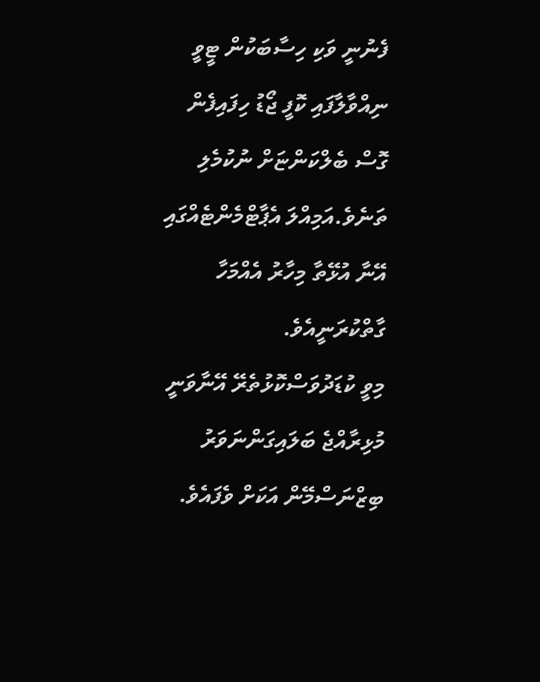ފެނުނީ ވަކި ހިސާބަކުން ޓީވީ ނިއްވާލާފައި ކޮފީ ޖޯޑު ހިފައިފެން ގޮސް ބެލްކަންޏަށް ނުކުމެލި ތަނެވެ.އަމިއްލަ އެޕާޓްމެންޓެއްގައި އޭނާ އުޅޭތާ މިހާރު އެއްމަހާ ގާތްކުރަނީއެވެ.
މިވީ ކުޑަދުވަސްކޮޅުތެރޭ އޭނާވަނީ މުޅިރާއްޖެ ބަލައިގަންނަވަރު ބިޒްނަސްމޭން އަކަށް ވެފައެވެ.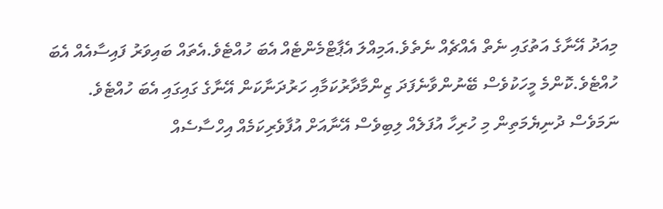މިއަދު އޭނާގެ އަތުގައި ނެތް އެއްޗެއް ނެތެވެ.އަމިއްލަ އެޕާޓްމެންޓެއް އެބަ ހުއްޓެވެ.އެތައް ބައިވަރު ފައިސާއެއް އެބަ ހުއްޓެވެ.ކޮންމެ މީހަކުވެސް ބޭނުންވާނެފަދަ ޒިންމާދާރުކަމާއި ހަރުދަނާކަން އޭނާގެ ގައިގައި އެބަ ހުއްޓެވެ. ނަމަވެސް ދުނިޔެމަތިން މި ހުރިހާ އުފަލެއް ލިބިވެސް އޭނާއަށް އުފާވެރިކަމެއް އިހްސާސެއް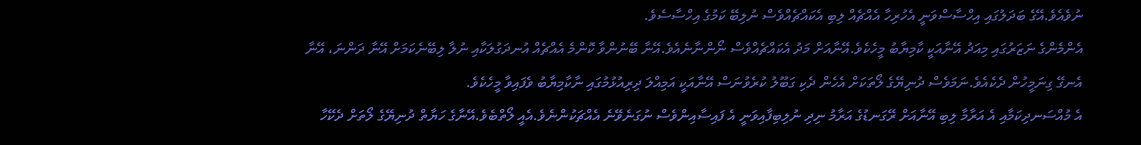ނުވެއެވެ.އޭގެ ބަދަލުގައި އިހްސާސްވަނީ އެހުރިހާ އެއްޗެއް ލިބި އެކައްޗެއްވެސް ނުލިބޭ ކަމުގެ އިހްސާސެވެ.
އެންމެންގެ ނަޒަރުގައި މިއަދު އޭނާއަކީ ކާމިޔާބު މީހެކެވެ.އޭނާއަށް މަދު އެކައްޗެއްވެސް ނޯންނާނެއެވެ.އޭނާ ބޭނުންވާ ކޮންމެ އެއްޗެއް އުނދަގުލަކާއި ނުލާ ލިބޭނެކަމަށް އޭނާ ދަންނަ، އޭނާ އެނގޭ ގިނަމީހުން ދެކެއެވެ.ނަމަވެސް ދުނިޔޭގެ ލޯތަކަށް އެހެން ދެކި ގަބޫލު ކުރެވުނަސް އޭނާއަކީ އަމިއްލަ ދިރިއުޅުމުގައި ނާކާމިޔާބު ވެފައިވާ މީހެކެވެ.
އެ މުއްސަނދިކަމާއި އެ އަރާމާ ލިބި އޭނާއަށް ރޭގަނޑުގެ އަރާމު ނިދި ނުލިބިފާއިވަނީ އެ ފައިސާއިންވެސް ނުގަނެވޭނެ އެއްޗަކުންނެވެ.އެއީ ލޯތްބެވެ.އޭނާގެ ހަޔާތް ދުނިޔޭގެ ލޯތަށް ދެކޭހާ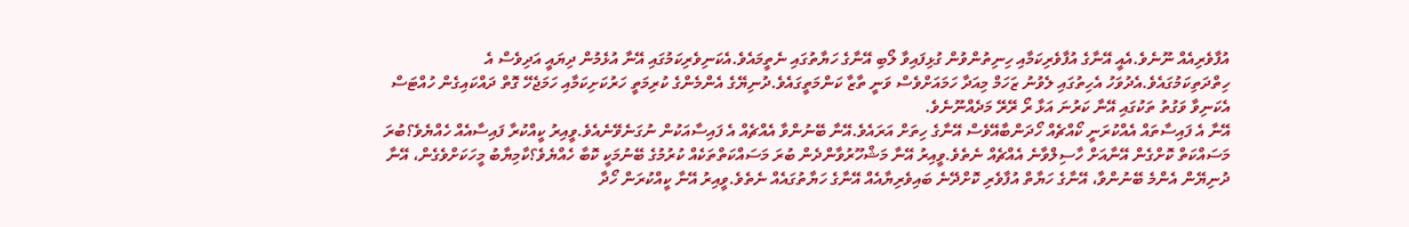އުފާވެރިއެއް ނޫނެވެ.އެއީ އޭނާގެ އުފާވެރިކަމާއި ހިނިތުންވުން ގުޅިފައިވާ ލޯބި އޭނާގެ ހަޔާތުގައި ނެތީމައެވެ.އެކަނިވެރިކަމުގައި އޭނާ އުޅެމުން ދިޔައީ އަދިވެސް އެ ހިތްދަތިކަމުގައެވެ.އެދުވަހު އެހިތުގައި ލެވުނު ޒަހަމް މިއަދާ ހަމައަށްވެސް ވަނީ ތާޒާ ކަންމަތީގައެވެ.ދުނިޔޭގެ އެންމެންގެ ކުރިމަތީ ހަރުކަށިކަމާއި ހަމަޖެހޭ ގޮތް ދައްކައިގެން ހުއްޓަސް އެކަނިވާ ވަގުތު ތަކުގައި އޭނާ ކަރުނަ އަޅާ ރޯ ރޭރޭ މަދެއްނޫނެވެ.
އޭނާ އެ ފައިސާތައް އެއްކުރަނީ ކޯއްޗެއް ހޯދަންބާއޭވެސް އޭނާގެ ހިތަށް އަރައެވެ.އޭނާ ބޭނުންވާ އެއްޗެއް އެ ފައިސާއަކުން ނުގަނެވޭނެއެވެ.ވީއިރު ކީއްކުރާ ފައިސާއެއް ހެއްޔެވެ؟ބުރަ މަސައްކަތް ކޮށްގެން އޭނާއަށް ހާސިލްވާނެ އެއްޗެއް ނެތެވެ.ވީއިރު އޭނާ މަޝްހޫރުވާންދެން ބުރަ މަސައްކަތްތަކެއް ކުރުމުގެ ބޭނުމަކީ ކޮބާ ހެއްޔެވެ؟ކާމިޔާބު މީހަކަށްވެގެން، އޭނާ ދުނިޔޭން އެންމެ ބޭނުންވާ، އޭނާގެ ހަޔާތް އުފާވެރި ކޮށްދޭނެ ބައިވެރިޔާއެއް އޭނާގެ ހަޔާތުގައެއް ނެތެވެ.ވީއިރު އޭނާ ކީއްކުރަން ހޯދާ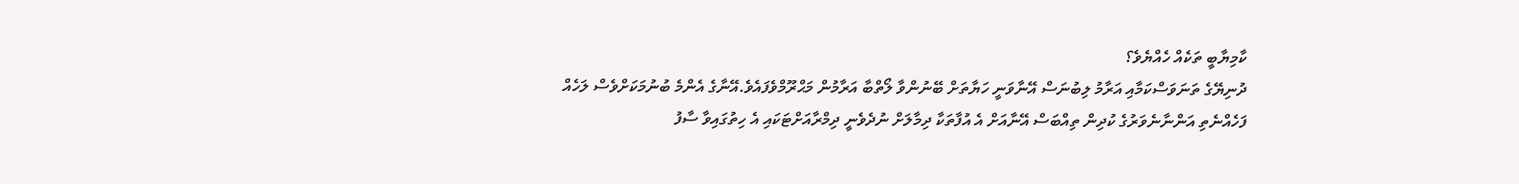ކާމިޔާބީ ތަކެއް ހެއްޔެވެ؟
ދުނިޔޭގެ ތަނަވަސްކަމާއި އަރާމު ލިބުނަސް އޭނާވަނީ ހަޔާތަށް ބޭނުންވާ ލޯތްބާ އަރާމުން މަޙްރޫމްވެފައެވެ.އޭނާގެ އެންމެ ބުނުމަކަށްވެސް ލަހެއް ފަހެއްނެތި އަންނާނެވަރުގެ ކުދިން ތިއްބަސް އޭނާއަށް އެ އުފާތަކާ ދިމާލަށް ނުދެވެނީ ދިމްރާއަށްޓަކައި އެ ހިތުގައިވާ ސާފު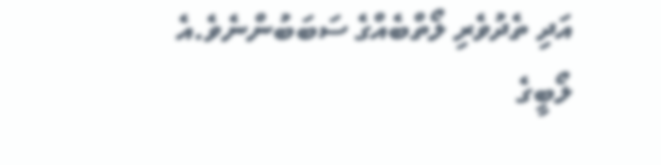އަދި ތެދުވެރި ލޯތްބެއްގެ ސަބަބުންނެވެ.އެ ލޯބީގެ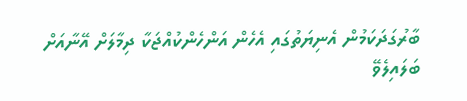ބާރުގަދަކަމުން އެނިޔަތުގައި އެހެން އަންހެންކުއްޖަކާ ދިމާލަށް އޭނާއަށް ބަލައިލެވޭ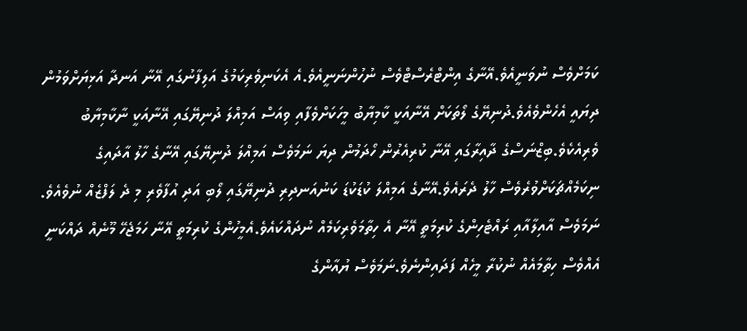ކަމަށްވެސް ނުވަނީއެވެ.އޭނާގެ އިންޓްރެސްޓްވެސް ނުހުންނަނީއެވެ.އެ އެކަނިވެރިކަމުގެ އަލިފާނުގައި އޭނާ އަނދާ އަޅިޔަށްވަމުން ދިޔައީ އެހެންވެއެވެ.ދުނިޔޭގެ ލޯތަކަށް އޭނާއަކީ ކާމިޔާބު މީހަކަށްވެފާއި ވިއަސް އަމިއްލަ ދުނިޔޭގައި އޭނާއަކީ ނާކާމިޔާބު ވެރިއެކެވެ.ބިޒްނަސްގެ ދާއިރާގައި އޭނާ ކުރިއެރުން ހޯދަމުން ދިޔަ ނަމަވެސް އަމިއްލަ ދުނިޔޭގައި އޭނާގެ ހާލު އާދައިގެ ނިކަމެއްޗަކަށްވުރެވެސް ހާލު ދެރައެވެ.އޭނާގެ އަމިއްލަ ކުޑަކުޑަ ކަނުއަނދިރި ދުނިޔޭގައި ލޯބި އަދި އުފާވެރި މި ދެ ލަފްޒެއް ނުވެއެވެ.
ނަމަވެސް އާއިލާއާއި ރައްޓެހިންގެ ކުރިމަތީ އޭނާ އެ ހިތާމަވެރިކަމެއް ނުދައްކައެވެ.އެމީހުންގެ ކުރިމަތީ އޭނާ ހަމަޖެހޭ މޫނެއް ދައްކަނީ އެއްވެސް ހިތާމައެއް ނުކުރާ މީހެއް ފަދައިންނެވެ.ނަމަވެސް ޔުއާންގެ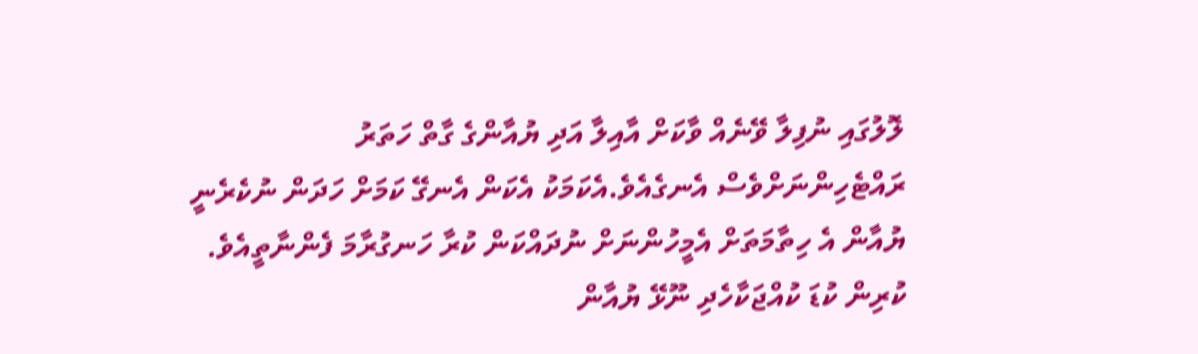ލޮލުގައި ނުފިލާ ވޭނެއް ވާކަށް އާއިލާ އަދި ޔުއާންގެ ގާތް ހަތަރު ރައްޓެހިންނަށްވެސް އެނގެއެވެ.އެކަމަކު އެކަން އެނގޭ ކަމަށް ހަދަން ނުކެރެނީ ޔުއާން އެ ހިތާމަތަށް އެމީހުންނަށް ނުދައްކަން ކުރާ ހަނގުރާމަ ފެންނާތީއެވެ.
ކުރިން ކުޑަ ކުއްޖަކާހެދި ނޫޅޭ ޔުއާން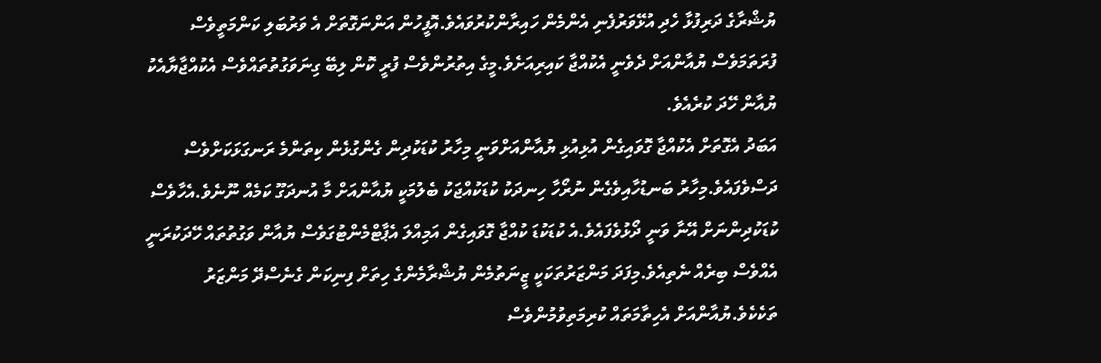ޔުޝްރާގެ ދަރިފުޅާ ހެދި އުޅޭވަރުފެނި އެންމެން ހައިރާންކުރުވައެވެ.އޮފީހުން އަންނަގޮތަށް އެ ވަރުބަލި ކަންމަތީވެސް ފުރަތަމަވެސް ޔުއާންއަށް ދެވެނީ އެކުއްޖާ ކައިރިއަށެވެ.މީގެ އިތުރުންވެސް ފުރީ ކޮން ލިބޭ ގިނަވަގުތުތައްވެސް އެކުއްޖާޔާއެކު ޔުއާން ހޭދަ ކުރެއެވެ.
އަބަދު އެގޮތަށް އެކުއްޖާ ގޮވައިގެން އުޅިއުޅި ޔުއާންއަށްވަނީ މިހާރު ކުޑަކުދިން ގެންގުޅެން ކިތަންމެ ރަނގަޅަކަށްވެސް ދަސްވެފައެވެ.މިހާރު ބަނޑުހާއިވެގެން ނުރޯހާ ހިނދަކު ކުޑަކުއްޖަކު ބެލުމަކީ ޔުއާންއަށް މާ އުނދަގޫ ކަމެއް ނޫނެވެ.އެހާވެސް ކުޑަކުދިންނަށް އޭނާ ވަނީ ދޯޅުވެފައެވެ.އެ ކުޑަކުޑަ ކުއްޖާ ގޮވައިގެން އަމިއްލަ އެޕާޓްމެންޓުގަވެސް ޔުއާން ވަގުތުތައް ހޭދަކުރަނީ އެއްވެސް ބިރެއް ނެތިއެވެ.މިފަދަ މަންޒަރުތަކަކީ ޒީނަތުމެން ޔުޝްރާމެންގެ ހިތަށް ފިނިކަން ގެނެސްދޭ މަންޒަރު ތަކެކެވެ.ޔުއާންއަށް އެހިތާމަތައް ކުރިމަތިވުމުންވެސް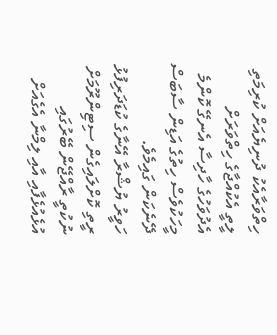ހިތްވަރާއެކު ދުނިޔެއަށް ކުރިމަތި ލީތީ އެކުއްޖާގެ ހިތްވަރަށް އެދުވަހުގެ ހާދިސާ އެނގޭ ކޮންމެ މީހަކުވެސް ހިތުގެ އަޑިން ސާބަސް ދޭނެކަން ގައިމެވެ.
ހަވީރު ޔުޝްރާ އޭނާގެ ކުޑަދަރިފުޅު ރީތި ކޮށްލައިގެން ސިޓިންރޫމަށް ނުކުތީ ރާއްޖޭން ބޭރުގައި އުޅެއުޅެފާއި އާއި ލިމްނާ އެގެއަށް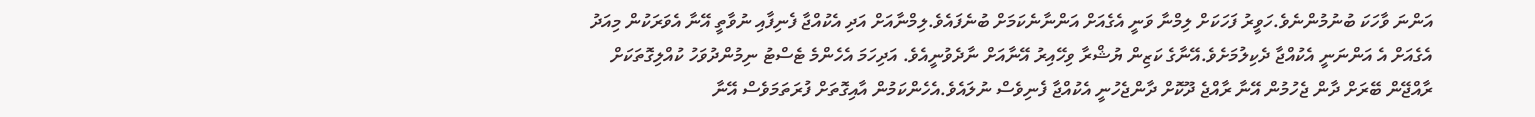އަންނަ ވާހަކަ ބުނުމުންނެވެ.ހަވީރު ފަހަކަށް ލިމްނާ ވަނީ އެގެއަށް އަންނާނެކަމަށް ބުނެފައެވެ.ލިމްނާއަށް އަދި އެކުއްޖާ ފެނިފާއި ނުވާތީ އޭނާ އެވަރަކުން މިއަދު އެގެއަށް އެ އަންނަނީ އެކުއްޖާ ދެކިލުމަށެވެ.އޭނާގެ ކަޒިން ޔުޝްރާ ވިހޭއިރު އޭނާއަށް ނާދެވުނީއެވެ. އަދިހަމަ އެހެންމެ ޓެސްޓު ނިމުންދުވަހު ކުއްލިގޮތަކަށް ރާއްޖޭން ބޭރަށް ދާން ޖެހުމުން އޭނާ ރާއްޖެ ދޫކޮށް ދާންޖެހުނީ އެކުއްޖާ ފެނިވެސް ނުލައެވެ.އެހެންކަމުން އާއިގޮތަށް ފުރަތަމަވެސް އޭނާ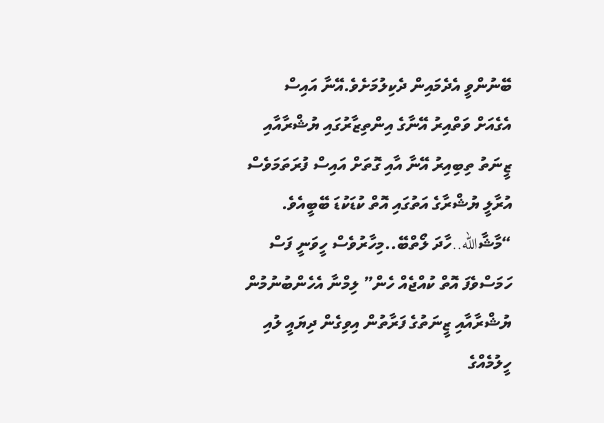ބޭނުންވީ އެދެމައިން ދެކިލުމަށެވެ.އޭނާ އައިސް އެގެއަށް ވަތްއިރު އޭނާގެ އިންތިޒާރުގައި ޔުޝްރާއާއި ޒީނަތު ތިބިއިރު އޭނާ އާއި ގޮތަށް އައިސް ފުރަތަމަވެސް އުރާލީ ޔުޝްރާގެ އަތުގައި އޮތް ކުޑަކުޑަ ބޭބީއެވެ.
“މާޝާالله..ހާދަ ލޯތްބޭ..މިހާރުވެސް ހީވަނީ ފަސް ހަމަސްވެފަ އޮތް ކުއްޖެއް ހެން” ލިމްނާ އެހެންބުނުމުން ޔުޝްރާއާއި ޒީނަތުގެ ފަރާތުން އިވިގެން ދިޔައީ ލުއި ހީލުމެއްގެ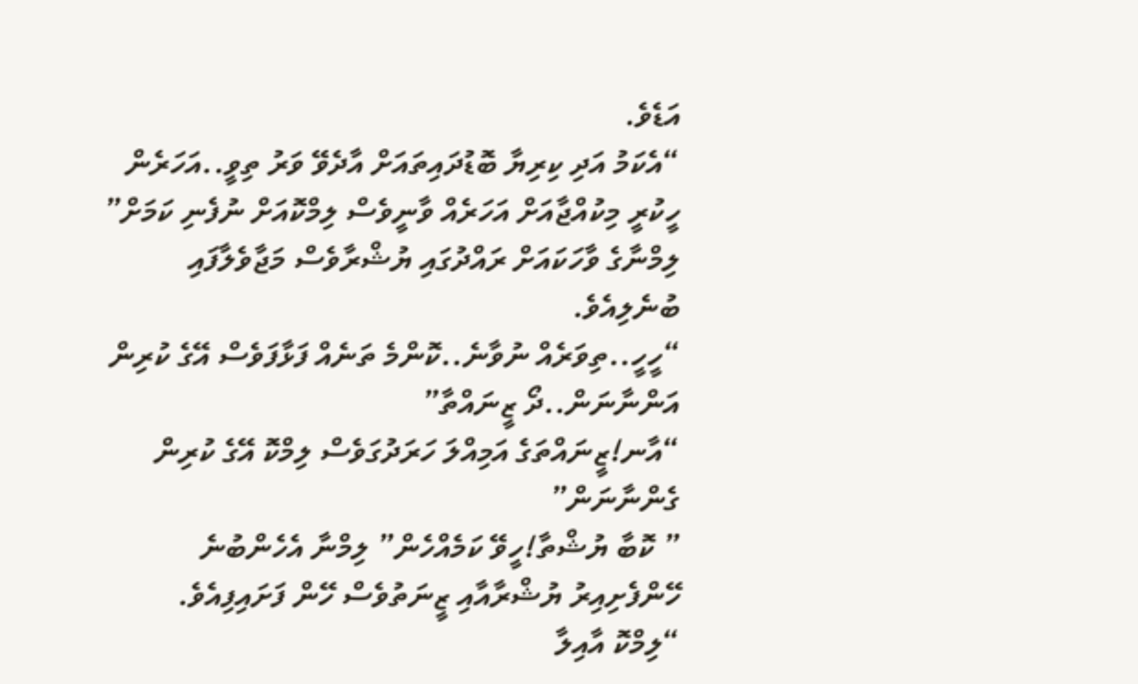އަޑެވެ.
“އެކަމު އަދި ކިރިޔާ ބޮޑުދައިތައަށް އާދެވޭ ވަރު ތިވީ..އަހަރެން ހީކުރީ މިކުއްޖާއަށް އަހަރެއް ވާނީވެސް ލިމްކޮއަށް ނުފެނި ކަމަށް” ލިމްނާގެ ވާހަކައަށް ރައްދުގައި ޔުޝްރާވެސް މަޖާވެލާފައި ބުނެލިއެވެ.
“ހީހީ..ތިވަރެއް ނުވާނެ..ކޮންމެ ތަނެއް ފަޅާފަވެސް އޭގެ ކުރިން އަންނާނަން..ދޯ ޒީނައްތާ”
“އާނ!ޒީނައްތަގެ އަމިއްލަ ހަރަދުގަވެސް ލިމްކޮ އޭގެ ކުރިން ގެންނާނަން”
” ކޮބާ ޔުޝްތާ!ހީވޭ ކަމެއްހެން” ލިމްނާ އެހެންބުނެ ހޭންފެށިއިރު ޔުޝްރާއާއި ޒީނަތުވެސް ހޭން ފަށައިފިއެވެ.
“ލިމްކޮ އާއިލާ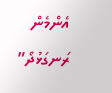އެންމެން ރަނގަޅުދޯ”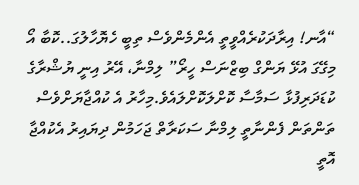“އާނ! އިރާދަކުރެއްވީތީ އެންމެންވެސް ތިބީ ހެޔޮހާލުގަ..ކޮބާ އޯ މިގޭގަ އުޅޭ ޔަންގް ބިޒްނަސް ހީރޯ” ލިމްނާ، އޭރު އިނީ ޔުޝްރާގެ ކުޑަދަރިފުޅާ ސަމާސާ ކޮށްލަކޮށްލައެވެ.މިހާރު އެ ކުއްޖާޔަށްވެސް ތަންތަން ފެންނާތީ ލިމްނާ ސަކަރާތް ޖަހަމުން ދިޔައިރު އެކުއްޖާ އޮތީ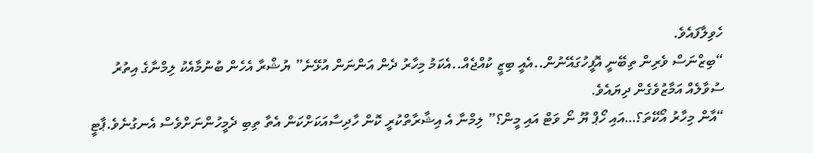ހެވިލާފައެވެ.
“ބިޒްނަސް ވެރިން ތިބޭނީ އޮފީހުގައޭނުން..އެއީ ބިޒީ ކުއްޖެއް..އެކަމު މިހާރު ދެން އަންނަން އުޅޭނެ” ޔުޝްރާ އެހެން ބުނުމާއެކު ލިމްނާގެ އިތުރު ސުވާލެއް އަމާޒުވެގެން ދިޔައެވެ.
“އާން މިހާރު އޯކޭތަ؟…އައި ހޯޕް ޔޫ ނޯ ވަޓް އައި މީން؟” ލިމްނާ އެ އިޝާރާތްކުރީ ކޮން ހާދިސާއަކަށްކަން އެތާ ތިބި ދެމީހުންނަށްވެސް އެނގުނެވެ.ޕާޓީ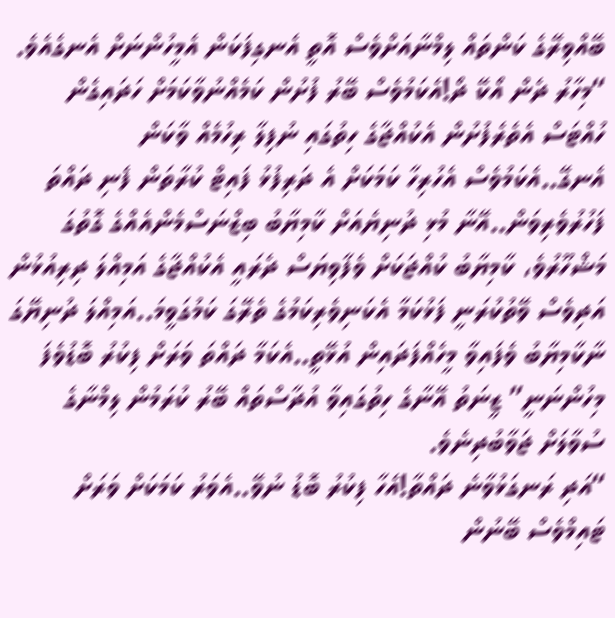ބޭއްވިރޭގެ ކަންތައް ލިމްނާއަށްވެސް އޮތީ އެނގިފަކަން އެމީހުންނަށް އެނގެއެވެ.
“މިހާރު ދެން އޯކޭ ދޯ!އެކަމުވެސް ބޭރު ފުށުން ކަމެއްނުވާކަމަށް ހަދައިގެން ހުއްޓަސް އެތެރެފުށުން އެކުއްޖާގެ ހިތުގައި ނުފިލާ ރިހުމެއް ވާކަން އެނގޭ..އެކަމުވެސް އެހުރިހާ ކަމަކަށް އެ ދަރިފުޅު ފައިޓް ކުރާތަން ފެނި ދައްތަ ފަހުރުވެރިވަން..އޭނާ މުޅި ދުނިޔެއަށް ކާމިޔާބު ބިޒްނަސްމެންއެއްގެ ގޮތުގަ މަޝްހޫރުވެ، ކާމިޔާބު ކުއްޖަކަށް ވެފާވިޔަސް ދެރައީ އެކުއްޖާގެ އަމިއްލަ ދިރިއުޅުން އަދިވެސް ވޭތުކުރަނީ ފަޅުކަމާ އެކަނިވެރިކަމުގެ ތެރޭގަ ކަމުގަވީމަ..އަމިއްލަ ދުނިޔޭގަ ނާކާމިޔާބު ވެފައިވާ މީހެއްފަދައިން އުޅޭތީ..އެކަމާ ދައްތަ ވަރަށް ފިކުރު ބޮޑުވެފަ މިހުންނަނީ” ޒީނަތު އޭނާގެ ހިތުގައިވާ އުދާސްތައް ބޭރު ކުރަމުން ލިމްނާގެ ސުވާލަށް ޖަވާބުދިނެވެ.
“އަދި ރަނގަޅުވާނެ ދައްތާ!އެހާ ފިކުރު ބޮޑު ނުވޭ..އެވަރު ކަމަކަށް ވަރަށް ޓައިމްވެސް ބޭނުން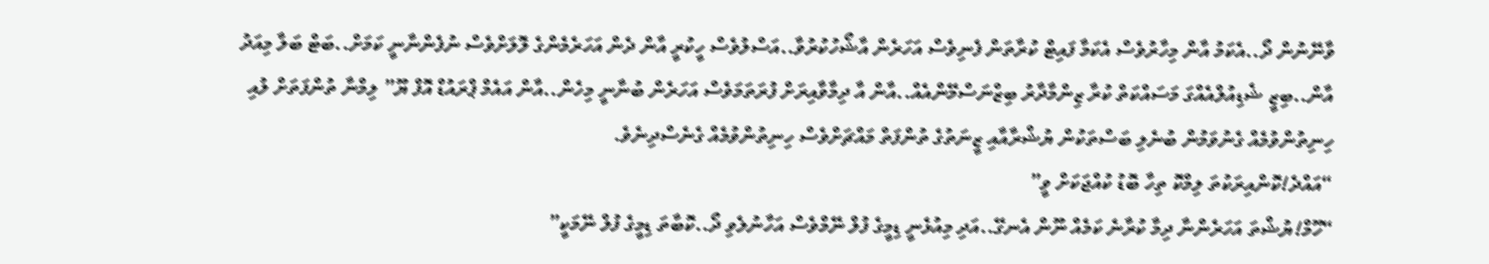ވާނޭނުން ދޯ..އެކަމު އާން މިހާރުވެސް އެކަމާ ފައިޓް ކުރާތަން ފެނިވެސް އަހަރެން އާޝޯހުކުރުވާ..އަސްލުވެސް ހީކުރީ އާން ދެން އަހަރެމެންގެ ލޮލަށްވެސް ނުފެންނާނީ ކަމަށް..ބަޓް ބަލާ މިއަދު އާން..ބިޒީ ޝެޑިއުލްއެއްގަ މަސައްކަތް ކުރާ ޒިންމާދާރު ބިޒްނަސްމޭންއެއް..އާން އާ ދިމާވާއިރަށް ފުރަތަމަވެސް އަހަރެން ބުނާނީ މިހެން..އާން އައެމް ޕްރައުޑް އޮފް ޔޫ” ލިމްނާ ތުންފަތަށް ލުއި ހިނިތުންވުމެއް ގެނުވަމުން ބުނެލި ބަސްތަކުން ޔުޝްރާއާއި ޒީނަތުގެ ތުންފަތް މައްޗަށްވެސް ހިނިތުންވުމެއް ގެނެސްދިނެވެ.
“އައްދެ!ކޮންއިރަކުތަ ލިމްކޮ ތިހާ ބޮޑު ކުއްޖަކަށް ވީ”
“ހޫމް!ޔުޝްތަ އަހަރެންނާ ދިމާ ކުރާނެ ކަމެއް ނޫން އެނގޭ..އަދި މިއުޅެނީ ޑިމީގެ ފުލް ނޭމްވެސް އަހާނުލެވި ދޯ..ކޮބާތަ ޑިމީގެ ފުލް ނޭމަކީ”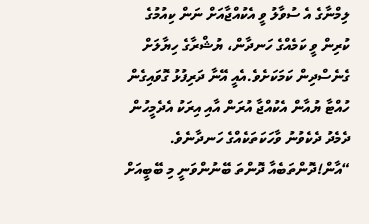ލިމްނާގެ އެ ސުވާލު ވީ އެކުއްޖާއަށް ނަން ކިއުމުގެ ކުރިން ވީ ކަމެއްގެ ހަނދާން، ޔުޝްރާގެ ހިޔާލަށް ގެނެސްދިން ކަމަކަށެވެ.އެއީ އޭނާ ދަރިފުޅު ގޮވައިގެން ހުއްޓާ ޔުއާން އެކުއްޖާ އުރަން އާއި އިރަކު އެދެމީހުން ދެމެދު ދެކެވުނު ވާހަކަތަކެއްގެ ހަނދާނެވެ.
“އާން!ދޮންތަބެއާ ދޮންތަ ބޭނުންވަނީ މި ބޭބީއަށް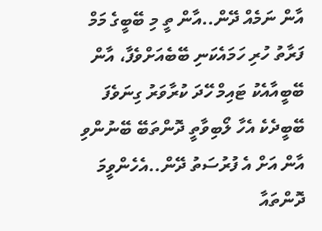އާން ނަމެއް ދޭން..އާން ތީ މި ބޭބީގެ މަމް ފަރާތު ހުރި ހަމައެކަނި ބޭބެއަށްވެފާ، އާން ބޭބީއާއެކު ޓައިމް ހޭދަ ކުރާވަރު ގިނަވެފަ ބޭބީދެކެ އެހާ ލޯބިވާތީ ދޮންތަބޭ ބޭނުންވި އާން އަށް އެ ފުރުސަތު ދޭން..އެހެންވީމަ ދޮންތައާ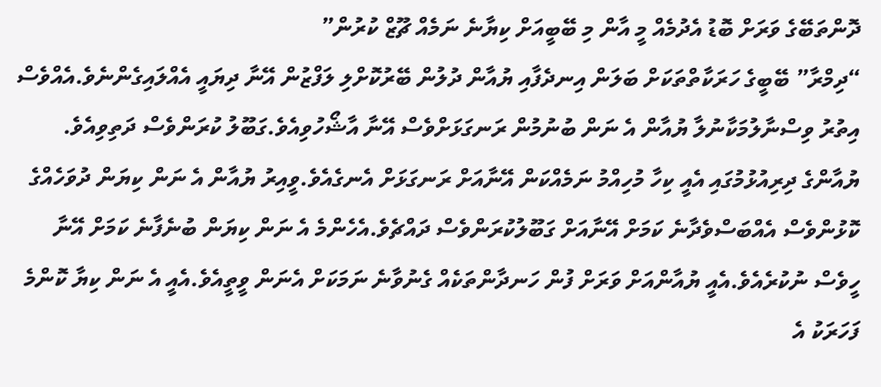ދޮންތަބޭގެ ވަރަށް ބޮޑު އެދުމެއް މީ އާން މި ބޭބީއަށް ކިޔާނެ ނަމެއް ޗޫޒް ކުރުން”
“ދިމްރާ” ބޭބީގެ ހަރަކާތްތަކަށް ބަލަން އިނދެފާއި ޔުއާން ދުލުން ބޭރުކޮށްލި ލަފްޒުން އޭނާ ދިޔައީ އެއްލައިގެންނެވެ.އެއްވެސް އިތުރު ވިސްނާލުމަކާނުލާ ޔުއާން އެ ނަން ބުނުމުން ރަނގަޅަށްވެސް އޭނާ އާޝޯހުވިއެވެ.ގަބޫލު ކުރަންވެސް ދަތިވިއެވެ.
ޔުއާންގެ ދިރިއުޅުމުގައި އެއީ ކިހާ މުހިއްމު ނަމެއްކަން އޭނާއަށް ރަނގަޅަށް އެނގެއެވެ.ވީއިރު ޔުއާން އެ ނަން ކިޔަން ދުވަހެއްގެ ކޮޅުންވެސް އެއްބަސްވެދާނެ ކަމަށް އޭނާއަށް ގަބޫލުކުރަންވެސް ދައްޗެވެ.އެހެންމެ އެ ނަން ކިޔަން ބުނެފާނެ ކަމަށް އޭނާ ހީވެސް ނުކުރެއެވެ.އެއީ ޔުއާންއަށް ވަރަށް ފުން ހަނދާންތަކެއް ގެނުވާނެ ނަމަކަށް އެނަން ވީތީއެވެ.އެއީ އެ ނަން ކިޔާ ކޮންމެ ފަހަރަކު އެ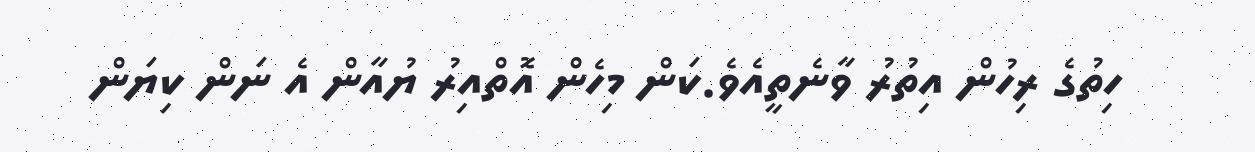ހިތުގެ ރިހުން އިތުރު ވާނެތީއެވެ.ކަން މިހެން އޮތްއިރު ޔުއާން އެ ނަން ކިޔަން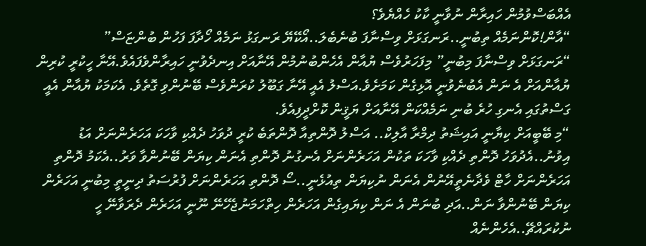އެއްބަސްވުމުން ހައިރާން ނުވާނީ ކާކު ހެއްޔެވެ؟
“އާން!ކޮންނަމެއް ތިބުނީ..ރަނގަޅަށް ވިސްނާފަ ބުނެބެލަ..އޯކޭޔޭ ރަނގަޅު ނަމެއް ހޯދާފަ ފަހުން ބުންޏަސް”
“ރަނގަޅަށް ވިސްނާފަ މިބުނީ” މިފަހަރުވެސް ޔުއާން އެހެންބުނުމުން އޭނާއަށް އިނދެވުނީ ހައިރާންވެފައެވެ.އޭނާ ހީކުރީ ކުރިން ޔުއާންއަށް އެ ނަން އެބުނެވުނީ އޮޅިގެން ކަމަށެވެ.އަސްލު އެއީ އޭނާ ގަބޫލު ކުރަންވެސް ބޭނުންވި ގޮތެވެ. އެކަމަކު ޔުއާން އެއީ ގަސްތުގައި އެނގި ހުރެ ބުނި ނަމެއްކަން އޭނާއަށް ޔަޤީން ކޮށްދީފިއެވެ.
“މި ބޭބީއަށް ކިޔާނީ އައިޝަތު ދިމްރާ އާލިކް.. އަސްލު ދޮންތިއާ ދޮންތަބެ ކުރީ ދުވަހު ދެއްކި ވާހަކަ އަހަރެންނަށް އަޑު އިވުނު..އެދުވަހު ދޮންތި ދެއްކި ވާހަކަ ތަކުން އަހަރެންނަށް އެނގުނު ދޮންތި އެނަން ކިޔަން ބޭނުންވާ ވަރު..އެކަމު ދޮންތި އަހަރެންނަށް ހާޓް ވެދާނެތީއޭނުން އެނަން ނުކިޔަން ތިއުޅެނީ..ސޯ ދޮންތި އަހަރެންނަށް ފުރުސަތު ދިނީތީ މިބުނީ އަހަރެން ކިޔަން ބޭނުންވާ ނަން..އަދި ބުނަން އެ ނަން ކިޔައިގެން އަހަރެން ހިތްހަމަނުޖެހޭނޭ ނޫނީ އަހަރެން ދެރަވާނޭ ހީ ނުކުރައްޗޭ..އެހެންނެއް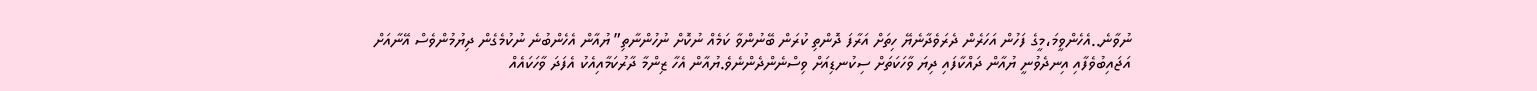ނުވާނެ..އެހެންވީމަ،މީގެ ފަހުން އަހަރެން ދެރަވެދާނެޔޭ ހިތަށް އަރާފަ ދޮންތި ކުރަން ބޭނުންވާ ކަމެއް ނުކޮށް ނުހުންނާތި” ޔުއާން އެހެންބުނެ ނުކުމެގެން ދިޔުމުންވެސް އޭނާއަށް އަޖައިބުވެފާއި އިނދެވުނީ ޔުއާން ދައްކާފައި ދިޔަ ވާހަކަތަށް ސިކުނޑިއަށް ވިސްނެންދެންނެވެ.ޔުއާން އެހާ ޒިންމާ ދާރުކަމާއިއެކު އެފަދަ ވާހަކައެއް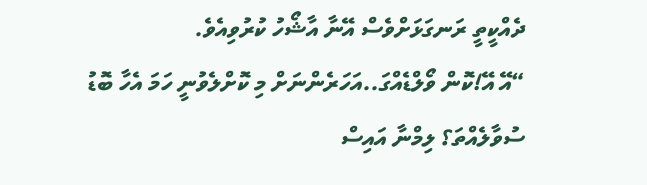ދެއްކީތީ ރަނގަޅަށްވެސް އޭނާ އާޝޯހު ކުރުވިއެވެ.
“އޭ އޭ!ކޮން ވޯލްޑެއްގަ..އަހަރެންނަށް މި ކޮށްލެވުނީ ހަމަ އެހާ ބޮޑު ސުވާލެއްތަ؟ ލިމްނާ އައިސް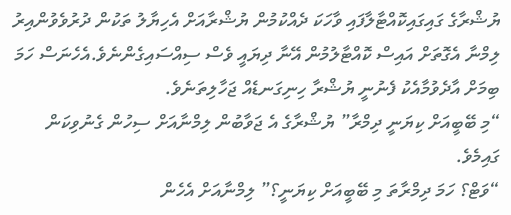ޔުޝްރާގެ ގައިގައިކޮއްޓާލާފައި ވާހަކަ ދެއްކުމުން ޔުޝްރާއަށް އެހިޔާލު ތަކުން ދުރުވެވުންއިރު ލިމްނާ އެގޮތަށް އައިސް ކޮއްޓާލުމުން އޭނާ ދިޔައީ ވެސް ސިއްސައިގެންނެވެ.އެހެނަސް ހަމަ ބިމަށް އާދެވުމާއެކު ފެނުނީ ޔުޝްރާ ހިނިގަނޑެއް ޖަހާލިތަނެވެ.
“މި ބޭބީއަށް ކިޔަނީ ދިމްރާ” ޔުޝްރާގެ އެ ޖަވާބުން ލިމްނާއަށް ސިހުން ގެނުވިކަން ގައިމެވެ.
“ވަޓް؟ ހަމަ ދިމްރާތަ މި ބޭބީއަށް ކިޔަނީ؟” ލިމްނާއަށް އެހެން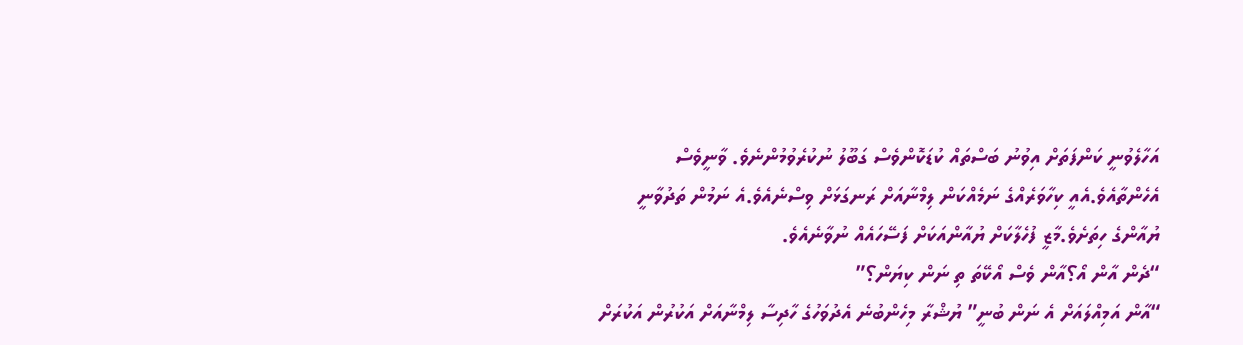އަހާލެވުނީ ކަންފަތަށް އިވުނު ބަސްތައް ކުޑަކޮންވެސް ގަބޫލު ނުކުރެވުމުންނެވެ. ވާނީވެސް އެހެންތާއެވެ.އެއީ ކިހާވަރެއްގެ ނަމެއްކަން ލިމްނާއަށް ރަނގަޅަށް ވިސްނެއެވެ.އެ ނަމުން ތަދުވާނީ ޔުއާންގެ ހިތަށެވެ.މާޒީ ފުހެލާކަށް ޔުއާންއަކަށް ފަސޭހައެއް ނުވާނެއެވެ.
“ދެން އާން އޯ؟އާން ވެސް އޯކޭތަ ތި ނަން ކިޔަން؟”
“އާން އަމިއްލައަށް އެ ނަން ބުނީ” ޔުޝްރާ މިހެންބުނެ އެދުވަހުގެ ހާދިސާ ލިމްނާއަށް އަކުރުން އަކުރަށް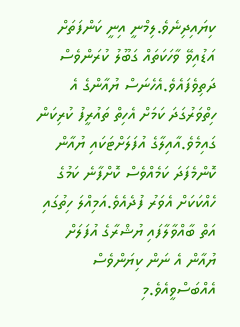ކިޔައިދިނެވެ.ލިމްނީ އިނީ ކަންފަތަށް އަޑުއިވޭ ވާހަކަތައް ގަބޫލު ކުރަންވެސް ދަތިވެފައެވެ.އެހެނަސް ޔުއާންގެ އެ ހިތްވަރުގަދަ ކަމަށް އެހިތް ތައުރީފު ކުރިކަން ގައިމެވެ.އާއިލާގެ އުފަލަށްޓަކައި ޔުއާން ކޮންމެފަދަ ކަމެއްވެސް ކޮށްފާނެ ކަމުގެ ހެއްކަކަށް އެވަރު ފުދެއެވެ.އަމިއްލަ ހިތުގައި އަތް ބާއްވާލާފައި ޔުޝްރާގެ އުފަލަށް ޔުއާން އެ ނަން ކިޔަންވެސް އެއްބަސްވީއެވެ.މި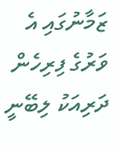ޒަމާނުގައި އެ ވަރުގެ ފިރިހެން ދަރިއަކު ލިބޭނީ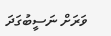ވަރަށް ނަސީބުގަދަ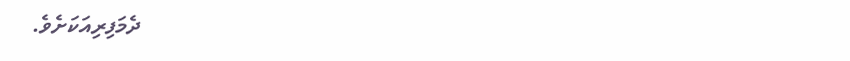ދެމަފިރިއަކަށެވެ.